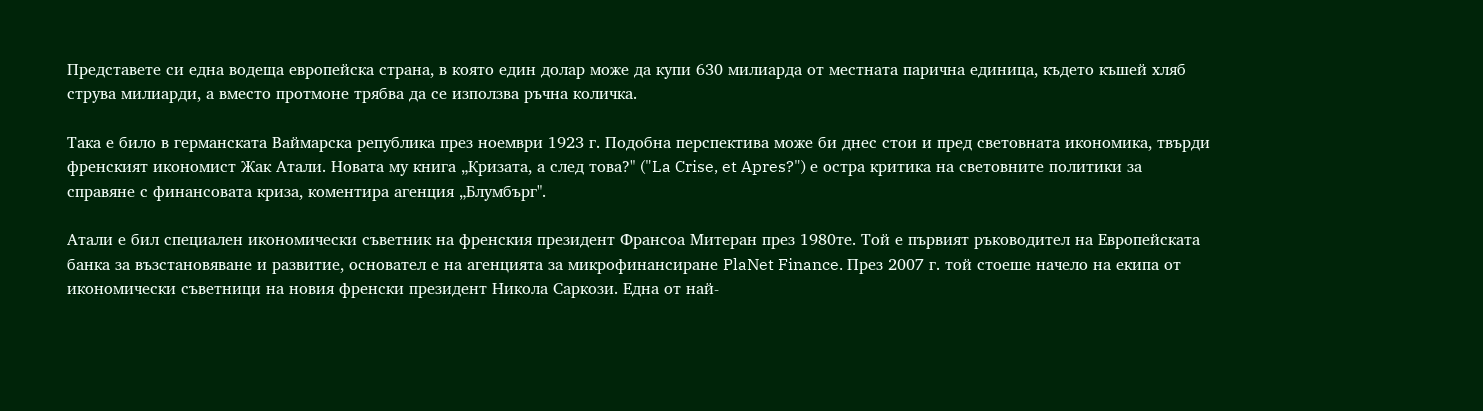Представете си една водеща европейска страна, в която един долар може да купи 630 милиарда от местната парична единица, където къшей хляб струва милиарди, а вместо протмоне трябва да се използва ръчна количка.

Така е било в германската Ваймарска република през ноември 1923 г. Подобна перспектива може би днес стои и пред световната икономика, твърди френският икономист Жак Атали. Новата му книга „Кризата, а след това?" ("La Crise, et Apres?") е остра критика на световните политики за справяне с финансовата криза, коментира агенция „Блумбърг".

Атали е бил специален икономически съветник на френския президент Франсоа Митеран през 1980те. Той е първият ръководител на Европейската банка за възстановяване и развитие, основател е на агенцията за микрофинансиране PlaNet Finance. През 2007 г. той стоеше начело на екипа от икономически съветници на новия френски президент Никола Саркози. Една от най-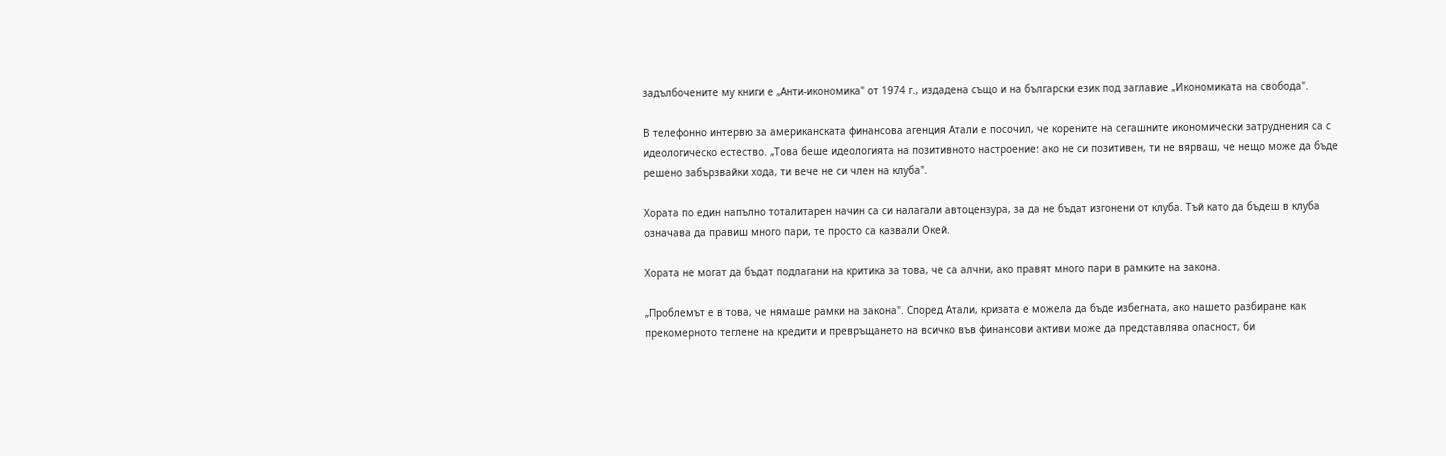задълбочените му книги е „Анти-икономика" от 1974 г., издадена също и на български език под заглавие „Икономиката на свобода".

В телефонно интервю за американската финансова агенция Атали е посочил, че корените на сегашните икономически затруднения са с идеологическо естество. „Това беше идеологията на позитивното настроение: ако не си позитивен, ти не вярваш, че нещо може да бъде решено забързвайки хода, ти вече не си член на клуба".

Хората по един напълно тоталитарен начин са си налагали автоцензура, за да не бъдат изгонени от клуба. Тъй като да бъдеш в клуба означава да правиш много пари, те просто са казвали Окей.

Хората не могат да бъдат подлагани на критика за това, че са алчни, ако правят много пари в рамките на закона.

„Проблемът е в това, че нямаше рамки на закона". Според Атали, кризата е можела да бъде избегната, ако нашето разбиране как прекомерното теглене на кредити и превръщането на всичко във финансови активи може да представлява опасност, би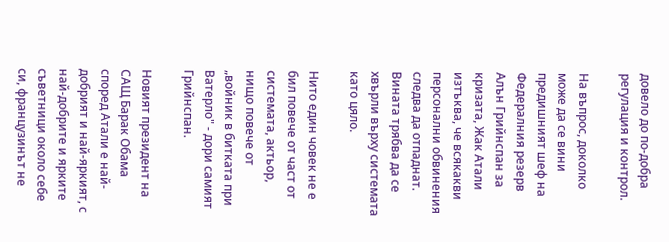довело до по-добра регулация и контрол.

На въпрос, доколко може да се вини предишният шеф на Федералния резерв Алън Грийнспан за кризата, Жак Атали изтъква, че всякакви персонални обвинения следва да отпаднат. Вината трябва да се хвърли върху системата като цяло.

Нито един човек не е бил повече от част от системата, актьор, нищо повече от „войник в битката при Ватерло" - дори самият Грийнспан.

Новият президент на САЩ Барак Обама според Атали е най-добрият и най-яркият, с най-добрите и ярките съветници около себе си, французинът не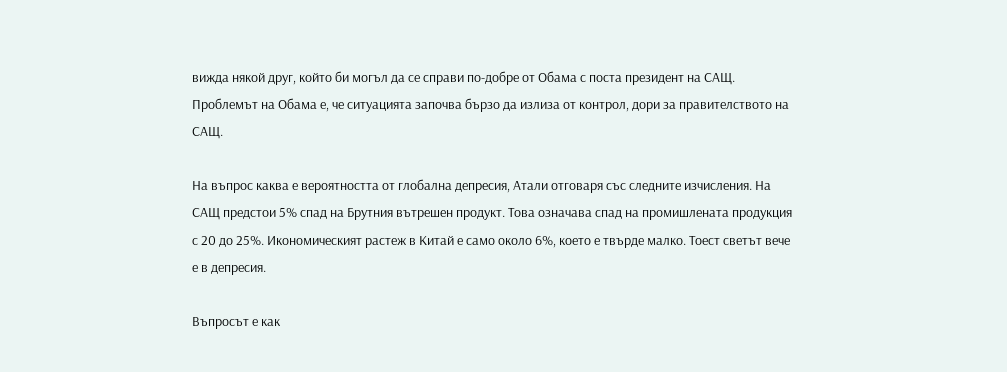вижда някой друг, който би могъл да се справи по-добре от Обама с поста президент на САЩ. Проблемът на Обама е, че ситуацията започва бързо да излиза от контрол, дори за правителството на САЩ.

На въпрос каква е вероятността от глобална депресия, Атали отговаря със следните изчисления. На САЩ предстои 5% спад на Брутния вътрешен продукт. Това означава спад на промишлената продукция с 20 до 25%. Икономическият растеж в Китай е само около 6%, което е твърде малко. Тоест светът вече е в депресия.

Въпросът е как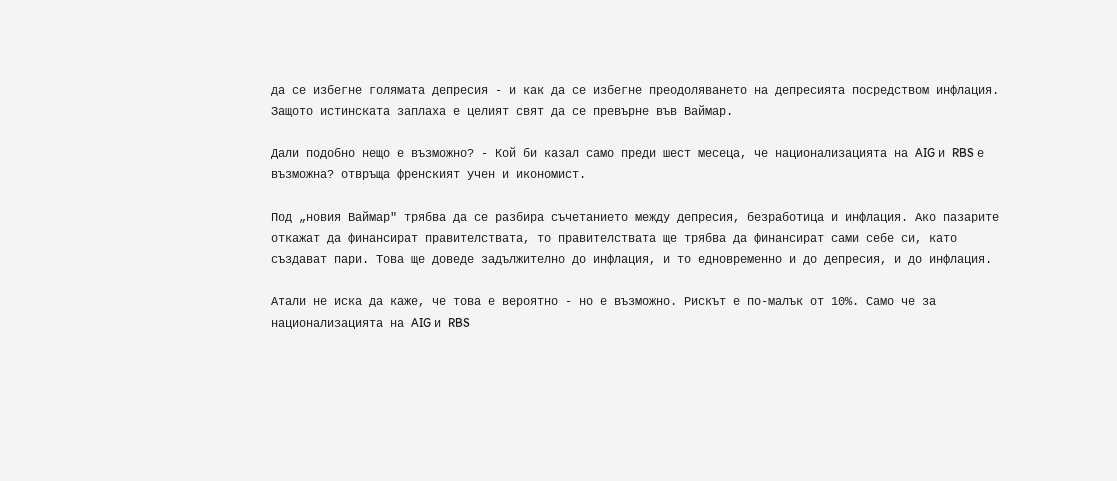да се избегне голямата депресия - и как да се избегне преодоляването на депресията посредством инфлация. Защото истинската заплаха е целият свят да се превърне във Ваймар.

Дали подобно нещо е възможно? - Кой би казал само преди шест месеца, че национализацията на AIG и RBS е възможна? отвръща френският учен и икономист.

Под „новия Ваймар" трябва да се разбира съчетанието между депресия, безработица и инфлация. Ако пазарите откажат да финансират правителствата, то правителствата ще трябва да финансират сами себе си, като създават пари. Това ще доведе задължително до инфлация, и то едновременно и до депресия, и до инфлация.

Атали не иска да каже, че това е вероятно - но е възможно. Рискът е по-малък от 10%. Само че за национализацията на AIG и RBS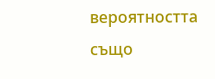вероятността също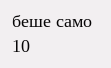беше само 10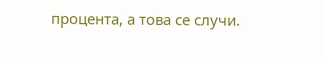процента, а това се случи.